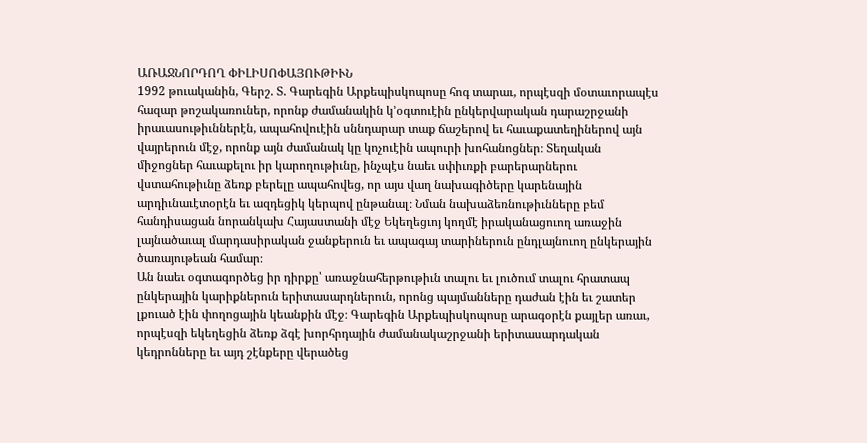ԱՌԱՋՆՈՐԴՈՂ ՓԻԼԻՍՈՓԱՅՈՒԹԻՒՆ
1992 թուականին, Գերշ. Տ. Գարեգին Արքեպիսկոպոսը հոգ տարաւ, որպէսզի մօտաւորապէս հազար թոշակառուներ, որոնք ժամանակին կ՚օգտուէին ընկերվարական դարաշրջանի իրաւասութիւններէն, ապահովուէին սննդարար տաք ճաշերով եւ հաւաքատեղիներով այն վայրերուն մէջ, որոնք այն ժամանակ կը կոչուէին ապուրի խոհանոցներ։ Տեղական միջոցներ հաւաքելու իր կարողութիւնը, ինչպէս նաեւ սփիւռքի բարերարներու վստահութիւնը ձեռք բերելը ապահովեց, որ այս վաղ նախագիծերը կարենային արդիւնաւէտօրէն եւ ազդեցիկ կերպով ընթանալ։ Նման նախաձեռնութիւնները բեմ հանդիսացան նորանկախ Հայաստանի մէջ Եկեղեցւոյ կողմէ իրականացուող առաջին լայնածաւալ մարդասիրական ջանքերուն եւ ապագայ տարիներուն ընդլայնուող ընկերային ծառայութեան համար։
Ան նաեւ օգտագործեց իր դիրքը՝ առաջնահերթութիւն տալու եւ լուծում տալու հրատապ ընկերային կարիքներուն երիտասարդներուն, որոնց պայմանները դաժան էին եւ շատեր լքուած էին փողոցային կեանքին մէջ։ Գարեգին Արքեպիսկոպոսը արագօրէն քայլեր առաւ, որպէսզի եկեղեցին ձեռք ձգէ խորհրդային ժամանակաշրջանի երիտասարդական կեդրոնները եւ այդ շէնքերը վերածեց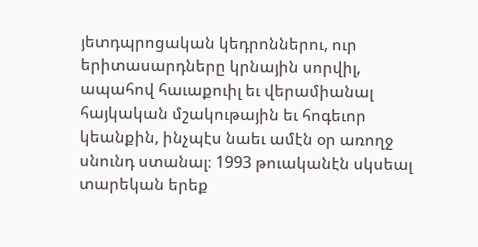յետդպրոցական կեդրոններու, ուր երիտասարդները կրնային սորվիլ, ապահով հաւաքուիլ եւ վերամիանալ հայկական մշակութային եւ հոգեւոր կեանքին, ինչպէս նաեւ ամէն օր առողջ սնունդ ստանալ։ 1993 թուականէն սկսեալ տարեկան երեք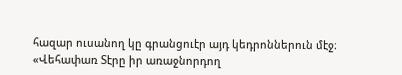հազար ուսանող կը գրանցուէր այդ կեդրոններուն մէջ։
«Վեհափառ Տէրը իր առաջնորդող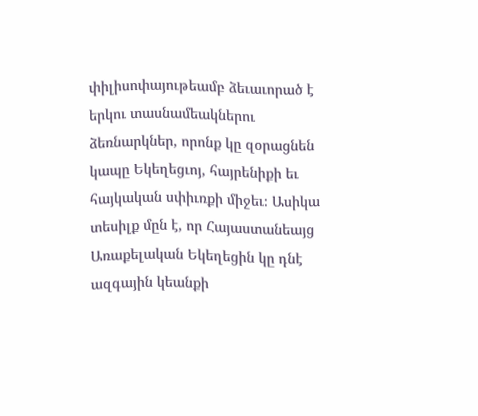փիլիսոփայութեամբ ձեւաւորած է երկու տասնամեակներու ձեռնարկներ, որոնք կը զօրացնեն կապը Եկեղեցւոյ, հայրենիքի եւ հայկական սփիւռքի միջեւ։ Ասիկա տեսիլք մըն է, որ Հայաստանեայց Առաքելական Եկեղեցին կը դնէ ազգային կեանքի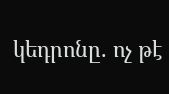կեդրոնը. ոչ թէ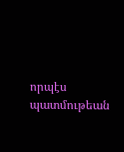որպէս պատմութեան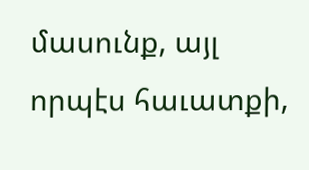մասունք, այլ որպէս հաւատքի,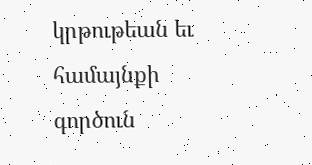կրթութեան եւ համայնքի գործուն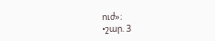ուժ»։
•շար. 3